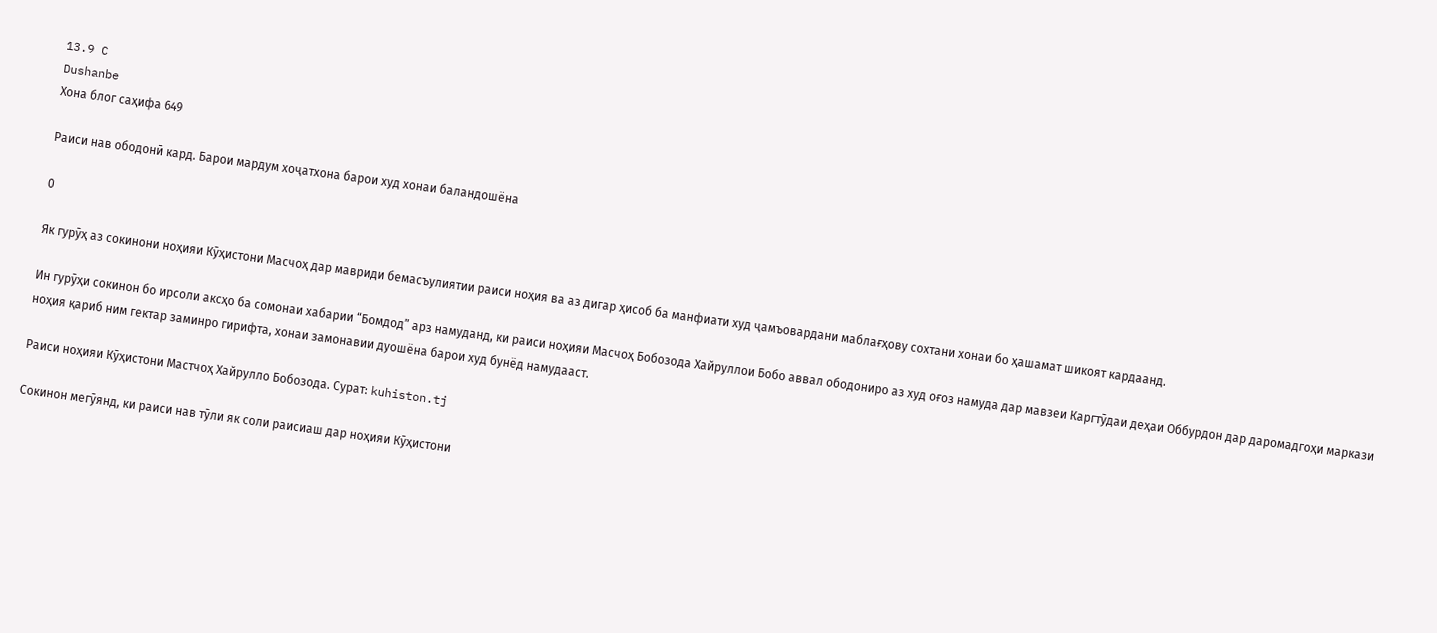13.9 C
Dushanbe
Хона блог саҳифа 649

Раиси нав ободонӣ кард. Барои мардум хоҷатхона барои худ хонаи баландошёна

0

Як гурӯҳ аз сокинони ноҳияи Кӯҳистони Масчоҳ дар мавриди бемасъулиятии раиси ноҳия ва аз дигар ҳисоб ба манфиати худ ҷамъовардани маблағҳову сохтани хонаи бо ҳашамат шикоят кардаанд.

Ин гурӯҳи сокинон бо ирсоли аксҳо ба сомонаи хабарии “Бомдод” арз намуданд, ки раиси ноҳияи Масчоҳ Бобозода Хайруллои Бобо аввал ободониро аз худ оғоз намуда дар мавзеи Каргтӯдаи деҳаи Оббурдон дар даромадгоҳи маркази ноҳия қариб ним гектар заминро гирифта, хонаи замонавии дуошёна барои худ бунёд намудааст.

Раиси ноҳияи Кӯҳистони Мастчоҳ Хайрулло Бобозода. Сурат: kuhiston.tj

Сокинон мегӯянд, ки раиси нав тӯли як соли раисиаш дар ноҳияи Кӯҳистони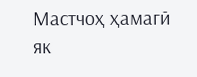Мастчоҳ ҳамагӣ як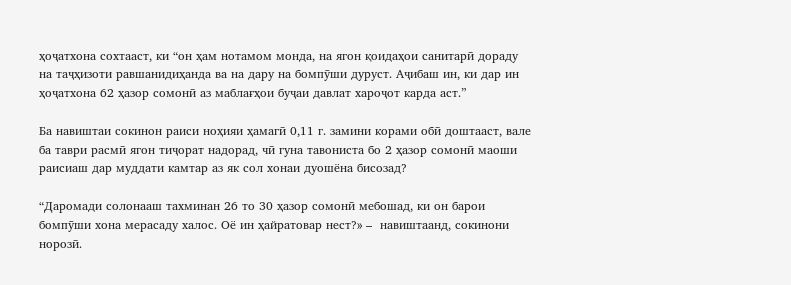ҳоҷатхона сохтааст, ки “он ҳам нотамом монда, на ягон қоидаҳои санитарӣ дораду на таҷҳизоти равшанидиҳанда ва на дару на бомпӯши дуруст. Аҷибаш ин, ки дар ин ҳоҷатхона 62 ҳазор сомонӣ аз маблағҳои буҷаи давлат хароҷот карда аст.”

Ба навиштаи сокинон раиси ноҳияи ҳамагӣ 0,11 г. замини корами обӣ доштааст, вале ба таври расмӣ ягон тиҷорат надорад, чӣ гуна тавониста бо 2 ҳазор сомонӣ маоши раисиаш дар муддати камтар аз як сол хонаи дуошёна бисозад?

“Даромади солонааш тахминан 26 то 30 ҳазор сомонӣ мебошад, ки он барои бомпӯши хона мерасаду халос. Оё ин ҳайратовар нест?» –  навиштаанд, сокинони норозӣ.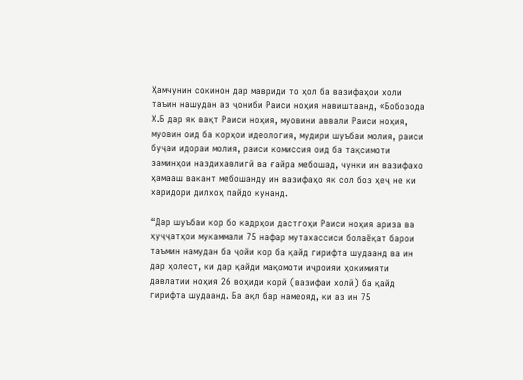Ҳамчунин сокинон дар мавриди то ҳол ба вазифаҳои холи таъин нашудан аз ҷониби Раиси ноҳия навиштаанд, «Бобозода Х.Б дар як вақт Раиси ноҳия, муовини аввали Раиси ноҳия, муовин оид ба корҳои идеология, мудири шуъбаи молия, раиси буҷаи идораи молия, раиси комиссия оид ба тақсимоти заминҳои наздихавлигӣ ва ғайра мебошад, чунки ин вазифахо ҳамааш вакант мебошанду ин вазифаҳо як сол боз ҳеҷ не ки харидори дилхоҳ пайдо кунанд.

“Дар шуъбаи кор бо кадрҳои дастгоҳи Раиси ноҳия ариза ва ҳуҷҷатҳои мукаммали 75 нафар мутахассиси болаёқат барои таъмин намудан ба ҷойи кор ба қайд гирифта шудаанд ва ин дар ҳолест, ки дар қайди мақомоти иҷроияи ҳокимияти давлатии ноҳия 26 воҳиди корӣ (вазифаи холӣ) ба қайд гирифта шудаанд. Ба ақл бар намеояд, ки аз ин 75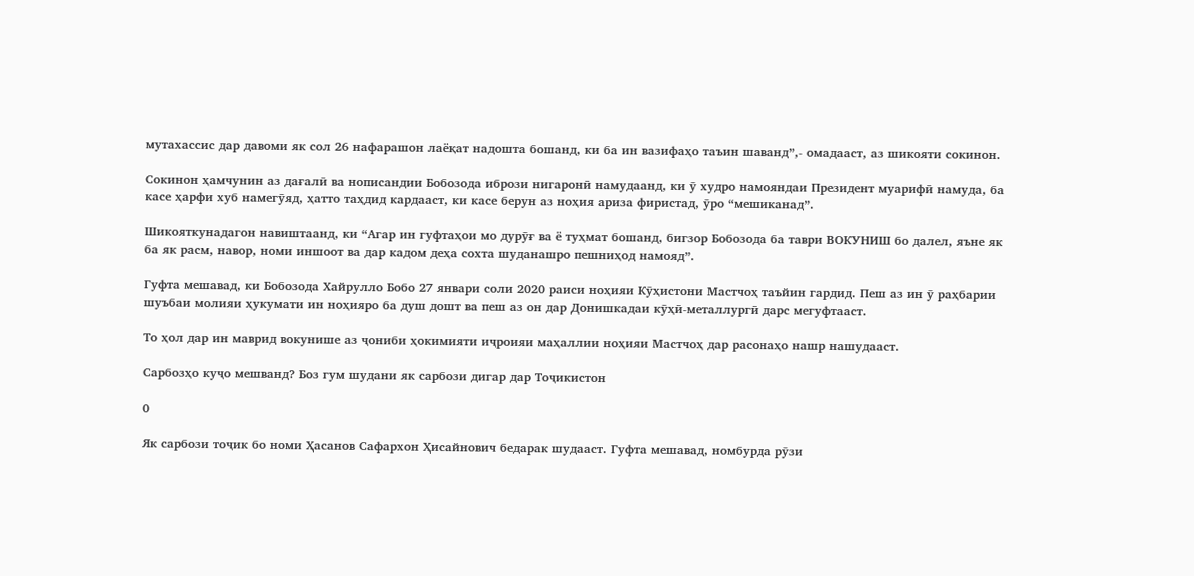мутахассис дар давоми як сол 26 нафарашон лаёқат надошта бошанд, ки ба ин вазифаҳо таъин шаванд”,- омадааст, аз шикояти сокинон.

Сокинон ҳамчунин аз дағалӣ ва нописандии Бобозода ибрози нигаронӣ намудаанд, ки ӯ худро намояндаи Президент муарифӣ намуда, ба касе ҳарфи хуб намегӯяд, ҳатто таҳдид кардааст, ки касе берун аз ноҳия ариза фиристад, ӯро “мешиканад”.

Шикояткунадагон навиштаанд, ки “Агар ин гуфтаҳои мо дурӯғ ва ё туҳмат бошанд, бигзор Бобозода ба таври ВОКУНИШ бо далел, яъне як ба як расм, навор, номи иншоот ва дар кадом деҳа сохта шуданашро пешниҳод намояд”.

Гуфта мешавад, ки Бобозода Хайрулло Бобо 27 январи соли 2020 раиси ноҳияи Кӯҳистони Мастчоҳ таъйин гардид. Пеш аз ин ӯ раҳбарии шуъбаи молияи ҳукумати ин ноҳияро ба душ дошт ва пеш аз он дар Донишкадаи кӯҳӣ-металлургӣ дарс мегуфтааст.

То ҳол дар ин маврид вокунише аз ҷониби ҳокимияти иҷроияи маҳаллии ноҳияи Мастчоҳ дар расонаҳо нашр нашудааст.

Сарбозҳо куҷо мешванд? Боз гум шудани як сарбози дигар дар Тоҷикистон

0

Як сарбози тоҷик бо номи Ҳасанов Сафархон Ҳисайнович бедарак шудааст. Гуфта мешавад, номбурда рӯзи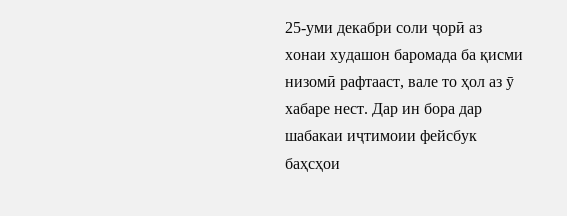25-уми декабри соли ҷорӣ аз хонаи худашон баромада ба қисми низомӣ рафтааст, вале то ҳол аз ӯ хабаре нест. Дар ин бора дар шабакаи иҷтимоии фейсбук баҳсҳои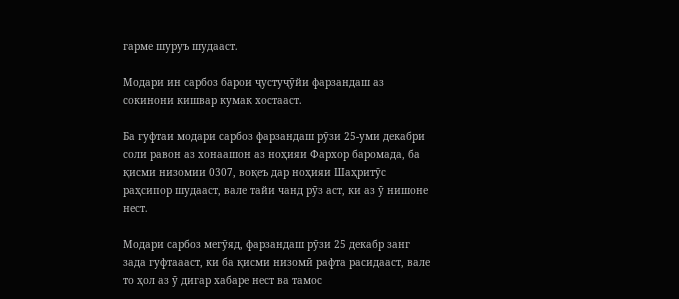гарме шуруъ шудааст.

Модари ин сарбоз барои ҷустуҷӯйи фарзандаш аз сокинони кишвар кумак хостааст.

Ба гуфтаи модари сарбоз фарзандаш рӯзи 25-уми декабри соли равон аз хонаашон аз ноҳияи Фархор баромада, ба қисми низомии 0307, воқеъ дар ноҳияи Шаҳритӯс раҳсипор шудааст, вале тайи чанд рӯз аст, ки аз ӯ нишоне нест.

Модари сарбоз мегӯяд, фарзандаш рӯзи 25 декабр занг зада гуфтаааст, ки ба қисми низомӣ рафта расидааст, вале то ҳол аз ӯ дигар хабаре нест ва тамос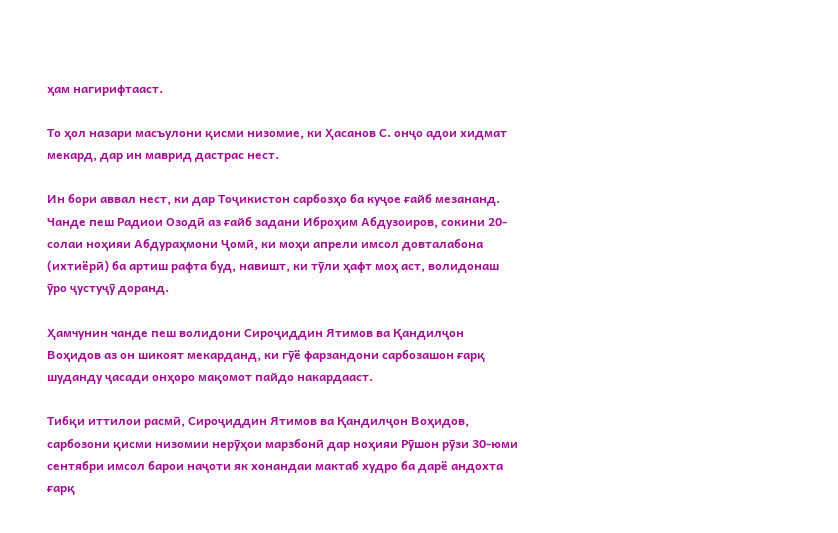ҳам нагирифтааст.

То ҳол назари масъулони қисми низомие, ки Ҳасанов С. онҷо адои хидмат мекард, дар ин маврид дастрас нест.

Ин бори аввал нест, ки дар Тоҷикистон сарбозҳо ба куҷое ғайб мезананд. Чанде пеш Радиои Озодӣ аз ғайб задани Иброҳим Абдузоиров, сокини 20-солаи ноҳияи Абдураҳмони Ҷомӣ, ки моҳи апрели имсол довталабона (ихтиёрӣ) ба артиш рафта буд, навишт, ки тӯли ҳафт моҳ аст, волидонаш ӯро ҷустуҷӯ доранд.

Ҳамчунин чанде пеш волидони Сироҷиддин Ятимов ва Қандилҷон Воҳидов аз он шикоят мекарданд, ки гӯё фарзандони сарбозашон ғарқ шуданду ҷасади онҳоро мақомот пайдо накардааст.

Тибқи иттилои расмӣ, Сироҷиддин Ятимов ва Қандилҷон Воҳидов, сарбозони қисми низомии нерӯҳои марзбонӣ дар ноҳияи Рӯшон рӯзи 30-юми сентябри имсол барои наҷоти як хонандаи мактаб худро ба дарё андохта ғарқ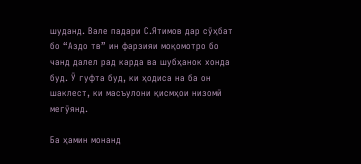шуданд. Вале падари С.Ятимов дар сӯҳбат бо “Аздо тв” ин фарзияи моқомотро бо чанд далел рад карда ва шубҳанок хонда буд. Ӯ гуфта буд, ки ҳодиса на ба он шаклест, ки масъулони қисмҳои низомӣ мегӯянд.

Ба ҳамин монанд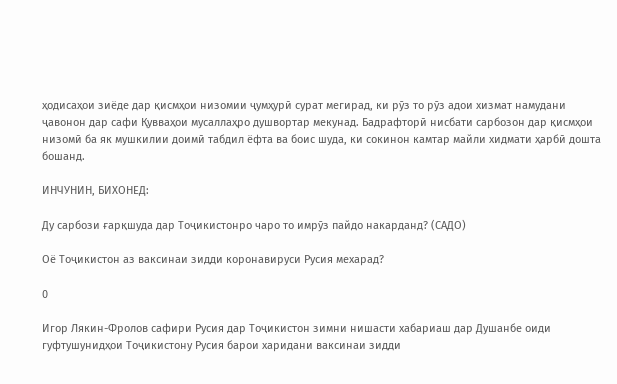ҳодисаҳои зиёде дар қисмҳои низомии ҷумҳурӣ сурат мегирад, ки рӯз то рӯз адои хизмат намудани ҷавонон дар сафи Қувваҳои мусаллаҳро душвортар мекунад. Бадрафторӣ нисбати сарбозон дар қисмҳои низомӣ ба як мушкилии доимӣ табдил ёфта ва боис шуда, ки сокинон камтар майли хидмати ҳарбӣ дошта бошанд.

ИНЧУНИН, БИХОНЕД:

Ду сарбози ғарқшуда дар Тоҷикистонро чаро то имрӯз пайдо накарданд? (САДО)

Оё Тоҷикистон аз ваксинаи зидди коронавируси Русия мехарад?

0

Игор Лякин-Фролов сафири Русия дар Тоҷикистон зимни нишасти хабариаш дар Душанбе оиди гуфтушунидҳои Тоҷикистону Русия барои харидани ваксинаи зидди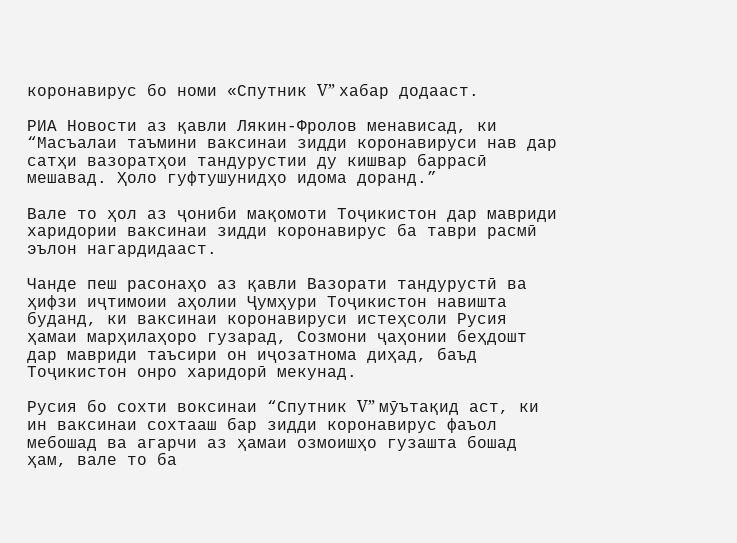коронавирус бо номи «Спутник V” хабар додааст.

РИА Новости аз қавли Лякин-Фролов менависад, ки “Масъалаи таъмини ваксинаи зидди коронавируси нав дар сатҳи вазоратҳои тандурустии ду кишвар баррасӣ мешавад. Ҳоло гуфтушунидҳо идома доранд.”

Вале то ҳол аз ҷониби мақомоти Тоҷикистон дар мавриди харидории ваксинаи зидди коронавирус ба таври расмӣ эълон нагардидааст.

Чанде пеш расонаҳо аз қавли Вазорати тандурустӣ ва ҳифзи иҷтимоии аҳолии Ҷумҳури Тоҷикистон навишта буданд, ки ваксинаи коронавируси истеҳсоли Русия ҳамаи марҳилаҳоро гузарад, Созмони ҷаҳонии беҳдошт дар мавриди таъсири он иҷозатнома диҳад, баъд Тоҷикистон онро харидорӣ мекунад.

Русия бо сохти воксинаи “Спутник V” мӯътақид аст, ки ин ваксинаи сохтааш бар зидди коронавирус фаъол мебошад ва агарчи аз ҳамаи озмоишҳо гузашта бошад ҳам, вале то ба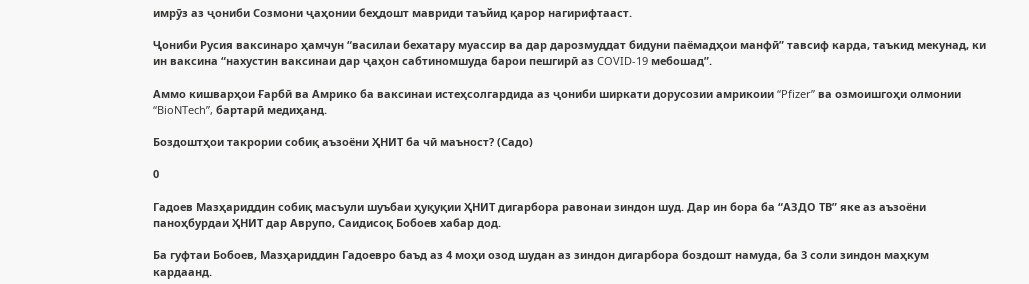имрӯз аз ҷониби Созмони ҷаҳонии беҳдошт мавриди таъйид қарор нагирифтааст.

Ҷониби Русия ваксинаро ҳамчун “василаи бехатару муассир ва дар дарозмуддат бидуни паёмадҳои манфӣ” тавсиф карда, таъкид мекунад, ки ин ваксина “нахустин ваксинаи дар ҷаҳон сабтиномшуда барои пешгирӣ аз COVID-19 мебошад”.

Аммо кишварҳои Ғарбӣ ва Амрико ба ваксинаи истеҳсолгардида аз ҷониби ширкати дорусозии амрикоии “Pfizer” ва озмоишгоҳи олмонии “BioNTech”, бартарӣ медиҳанд.

Боздоштҳои такрории собиқ аъзоёни ҲНИТ ба чӣ маъност? (Садо)

0

Гадоев Мазҳариддин собиқ масъули шуъбаи ҳуқуқии ҲНИТ дигарбора равонаи зиндон шуд. Дар ин бора ба “АЗДО ТВ” яке аз аъзоёни паноҳбурдаи ҲНИТ дар Аврупо, Саидисоқ Бобоев хабар дод.

Ба гуфтаи Бобоев, Мазҳариддин Гадоевро баъд аз 4 моҳи озод шудан аз зиндон дигарбора боздошт намуда, ба 3 соли зиндон маҳкум кардаанд.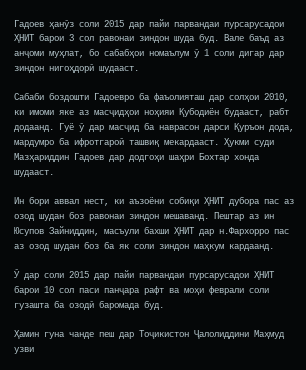Гадоев ҳанӯз соли 2015 дар пайи парвандаи пурсарусадои ҲНИТ барои 3 сол равонаи зиндон шуда буд. Вале баъд аз анҷоми муҳлат, бо сабабҳои номаълум ӯ 1 соли дигар дар зиндон нигоҳдорӣ шудааст.

Сабаби боздошти Гадоевро ба фаъолияташ дар солҳои 2010, ки имоми яке аз масҷидҳои ноҳияи Қубодиён будааст, рабт додаанд. Гуё ӯ дар масҷид ба наврасон дарси Қуръон дода, мардумро ба ифротгароӣ ташвиқ мекардааст. Ҳукми суди Мазҳариддин Гадоев дар додгоҳи шаҳри Бохтар хонда шудааст.

Ин бори аввал нест, ки аъзоёни собиқи ҲНИТ дубора пас аз озод шудан боз равонаи зиндон мешаванд. Пештар аз ин Юсупов Зайниддин, масъули бахши ҲНИТ дар н.Фархорро пас аз озод шудан боз ба як соли зиндон маҳкум кардаанд.

Ӯ дар соли 2015 дар пайи парвандаи пурсарусадои ҲНИТ барои 10 сол паси панҷара рафт ва моҳи феврали соли гузашта ба озодӣ баромада буд.

Ҳамин гуна чанде пеш дар Тоҷикистон Ҷалолиддини Маҳмуд узви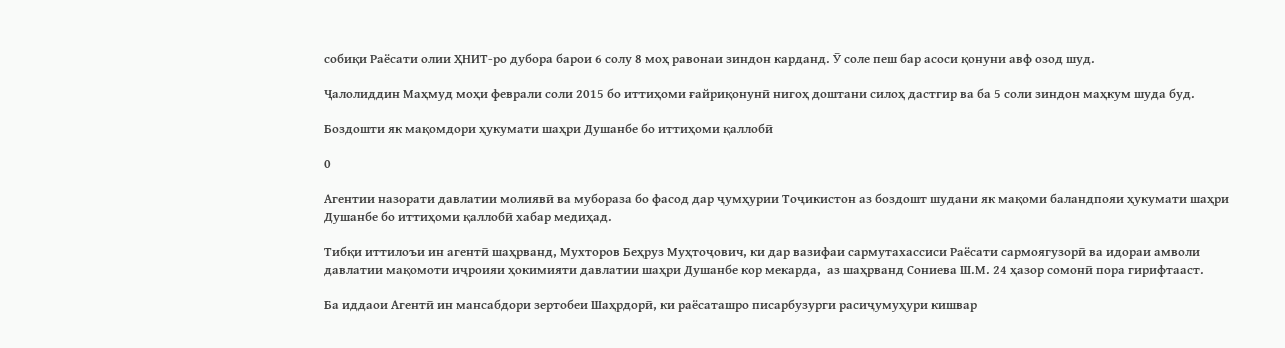собиқи Раёсати олии ҲНИТ-ро дубора барои 6 солу 8 моҳ равонаи зиндон карданд. Ӯ соле пеш бар асоси қонуни авф озод шуд.

Ҷалолиддин Маҳмуд моҳи феврали соли 2015 бо иттиҳоми ғайриқонунӣ нигоҳ доштани силоҳ дастгир ва ба 5 соли зиндон маҳкум шуда буд.

Боздошти як мақомдори ҳукумати шаҳри Душанбе бо иттиҳоми қаллобӣ

0

Агентии назорати давлатии молиявӣ ва мубораза бо фасод дар ҷумҳурии Тоҷикистон аз боздошт шудани як мақоми баландпояи ҳукумати шаҳри Душанбе бо иттиҳоми қаллобӣ хабар медиҳад.

Тибқи иттилоъи ин агентӣ шаҳрванд, Мухторов Беҳруз Муҳтоҷович, ки дар вазифаи сармутахассиси Раёсати сармоягузорӣ ва идораи амволи давлатии мақомоти иҷроияи ҳокимияти давлатии шаҳри Душанбе кор мекарда,  аз шаҳрванд Сониева Ш.М. 24 ҳазор сомонӣ пора гирифтааст.

Ба иддаои Агентӣ ин мансабдори зертобеи Шаҳрдорӣ, ки раёсаташро писарбузурги расиҷумуҳури кишвар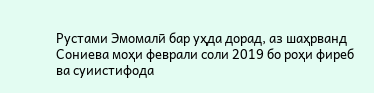Рустами Эмомалӣ бар уҳда дорад, аз шаҳрванд Сониева моҳи феврали соли 2019 бо роҳи фиреб ва суиистифода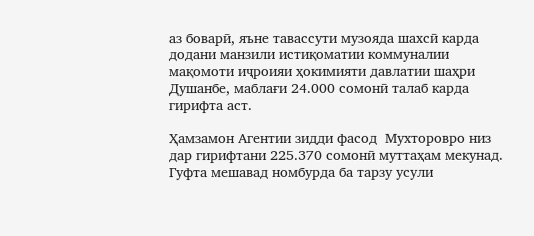аз боварӣ, яъне тавассути музояда шахсӣ карда додани манзили истиқоматии коммуналии мақомоти иҷроияи ҳокимияти давлатии шаҳри Душанбе, маблағи 24.000 сомонӣ талаб карда гирифта аст.

Ҳамзамон Агентии зидди фасод  Мухторовро низ дар гирифтани 225.370 сомонӣ муттаҳам мекунад. Гуфта мешавад номбурда ба тарзу усули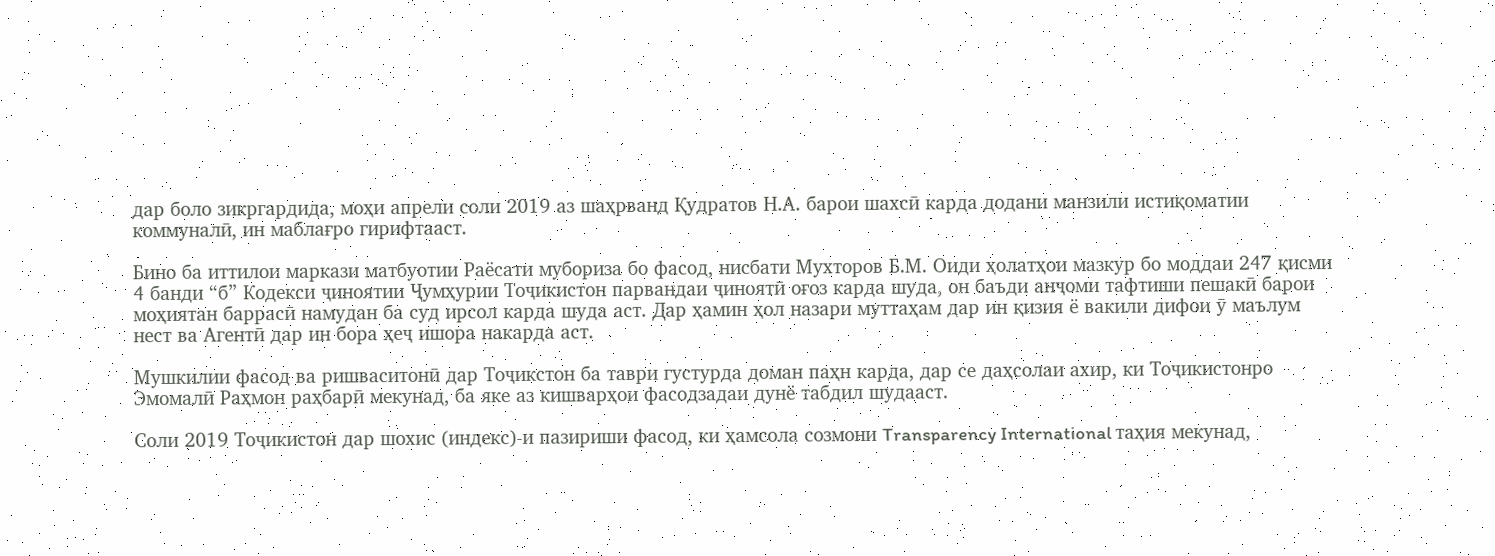дар боло зикргардида, моҳи апрели соли 2019 аз шаҳрванд Қудратов Н.А. барои шахсӣ карда додани манзили истиқоматии коммуналӣ, ин маблағро гирифтааст.

Бино ба иттилои маркази матбуотии Раёсати мубориза бо фасод, нисбати Мухторов Б.М. Оиди ҳолатҳои мазкур бо моддаи 247 қисми 4 банди “б” Кодекси ҷиноятии Ҷумҳурии Тоҷикистон парвандаи ҷиноятӣ оғоз карда шуда, он баъди анҷоми тафтиши пешакӣ барои моҳиятан баррасӣ намудан ба суд ирсол карда шуда аст. Дар ҳамин ҳол назари муттаҳам дар ин қизия ё вакили дифои ӯ маълум нест ва Агентӣ дар ин бора ҳеҷ ишора накарда аст.

Мушкилии фасод ва ришваситонӣ дар Тоҷикстон ба таври густурда доман паҳн карда, дар се даҳсолаи ахир, ки Тоҷикистонро Эмомалӣ Раҳмон раҳбарӣ мекунад, ба яке аз кишварҳои фасодзадаи дунё табдил шудааст.

Соли 2019 Тоҷикистон дар шохис (индекс)-и пазириши фасод, ки ҳамсола созмони Transparency International таҳия мекунад,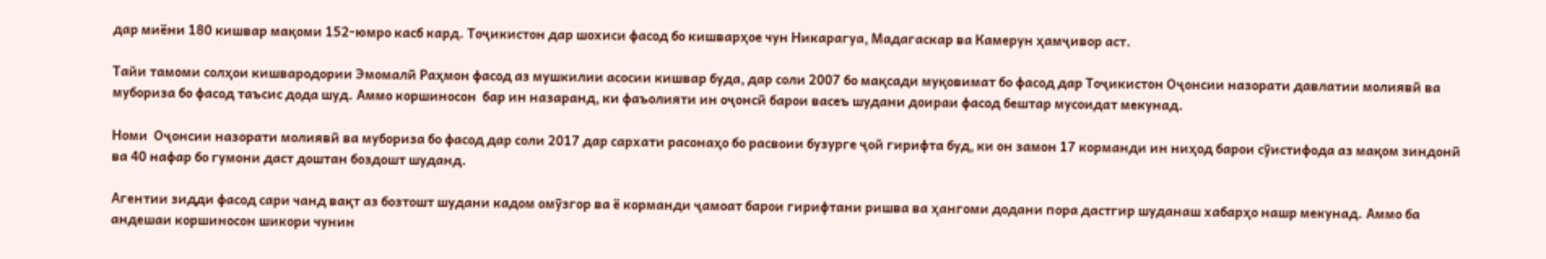дар миёни 180 кишвар мақоми 152-юмро касб кард. Тоҷикистон дар шохиси фасод бо кишварҳое чун Никарагуа, Мадагаскар ва Камерун ҳамҷивор аст.

Тайи тамоми солҳои кишвародории Эмомалӣ Раҳмон фасод аз мушкилии асосии кишвар буда, дар соли 2007 бо мақсади муқовимат бо фасод дар Тоҷикистон Оҷонсии назорати давлатии молиявӣ ва мубориза бо фасод таъсис дода шуд. Аммо коршиносон  бар ин назаранд, ки фаъолияти ин оҷонсӣ барои васеъ шудани доираи фасод бештар мусоидат мекунад.

Номи  Оҷонсии назорати молиявӣ ва мубориза бо фасод дар соли 2017 дар сархати расонаҳо бо расвоии бузурге ҷой гирифта буд, ки он замон 17 корманди ин ниҳод барои сӯистифода аз мақом зиндонӣ ва 40 нафар бо гумони даст доштан боздошт шуданд.

Агентии зидди фасод сари чанд вақт аз бозтошт шудани кадом омӯзгор ва ё корманди ҷамоат барои гирифтани ришва ва ҳангоми додани пора дастгир шуданаш хабарҳо нашр мекунад. Аммо ба андешаи коршиносон шикори чунин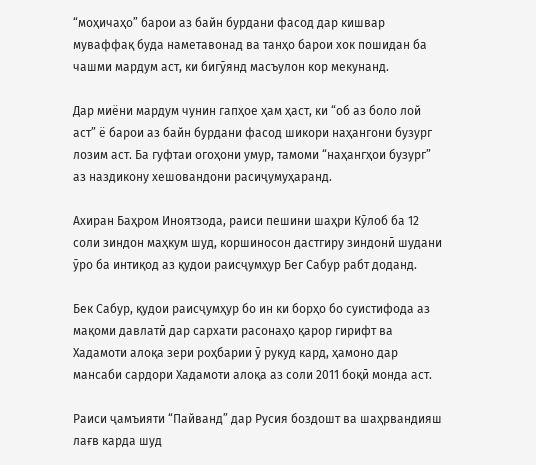“моҳичаҳо” барои аз байн бурдани фасод дар кишвар муваффақ буда наметавонад ва танҳо барои хок пошидан ба чашми мардум аст, ки бигӯянд масъулон кор мекунанд.

Дар миёни мардум чунин гапҳое ҳам ҳаст, ки “об аз боло лой аст” ё барои аз байн бурдани фасод шикори наҳангони бузург лозим аст. Ба гуфтаи огоҳони умур, тамоми “наҳангҳои бузург” аз наздикону хешовандони расиҷумуҳаранд.

Ахиран Баҳром Иноятзода, раиси пешини шаҳри Кӯлоб ба 12 соли зиндон маҳкум шуд, коршиносон дастгиру зиндонӣ шудани ӯро ба интиқод аз қудои раисҷумҳур Бег Сабур рабт доданд.

Бек Сабур, қудои раисҷумҳур бо ин ки борҳо бо суистифода аз мақоми давлатӣ дар сархати расонаҳо қарор гирифт ва Хадамоти алоқа зери роҳбарии ӯ рукуд кард, ҳамоно дар мансаби сардори Хадамоти алоқа аз соли 2011 боқӣ монда аст.

Раиси ҷамъияти “Пайванд” дар Русия боздошт ва шаҳрвандияш лағв карда шуд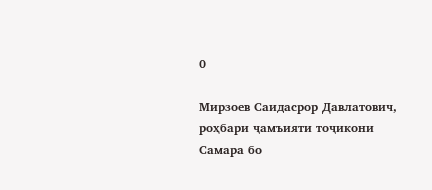0

Мирзоев Саидасрор Давлатович, роҳбари ҷамъияти тоҷикони Самара бо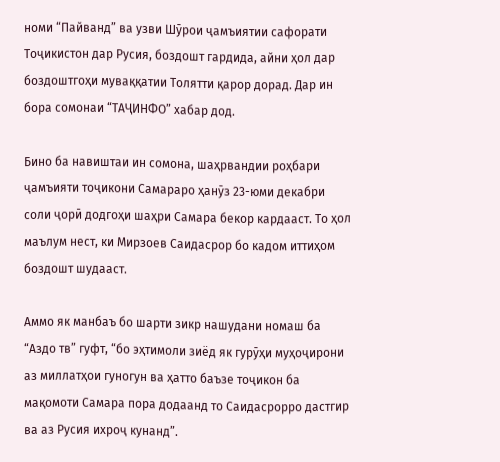номи “Пaйванд” ва узви Шӯрои ҷамъиятии сафорати Тоҷикистон дар Русия, боздошт гардида, айни ҳол дар боздоштгоҳи муваққатии Толятти қарор дорад. Дар ин бора сомонаи “ТАҶИНФО” хабар дод.

Бино ба навиштаи ин сомона, шаҳрвандии роҳбари ҷамъияти тоҷикони Самараро ҳанӯз 23-юми декабри соли ҷорӣ додгоҳи шаҳри Самара бекор кардааст. То ҳол маълум нест, ки Мирзоев Саидасрор бо кадом иттиҳом боздошт шудааст.

Аммо як манбаъ бо шарти зикр нашудани номаш ба “Аздо тв” гуфт, “бо эҳтимоли зиёд як гурӯҳи муҳоҷирони аз миллатҳои гуногун ва ҳатто баъзе тоҷикон ба мақомоти Самара пора додаанд то Саидасрорро дастгир ва аз Русия ихроҷ кунанд”.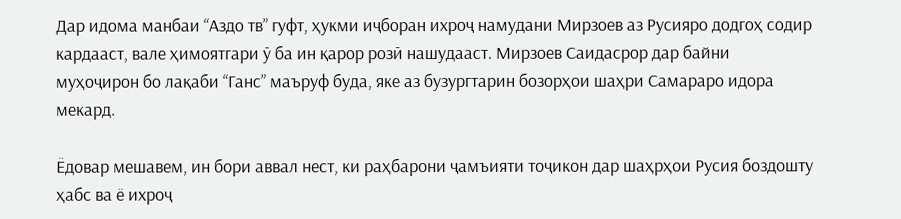Дар идома манбаи “Аздо тв” гуфт, ҳукми иҷборан ихроҷ намудани Мирзоев аз Русияро додгоҳ содир кардааст, вале ҳимоятгари ӯ ба ин қарор розӣ нашудааст. Мирзоев Саидасрор дар байни муҳоҷирон бо лақаби “Ганс” маъруф буда, яке аз бузургтарин бозорҳои шаҳри Самараро идора мекард.

Ёдовар мешавем, ин бори аввал нест, ки раҳбарони ҷамъияти тоҷикон дар шаҳрҳои Русия боздошту ҳабс ва ё ихроҷ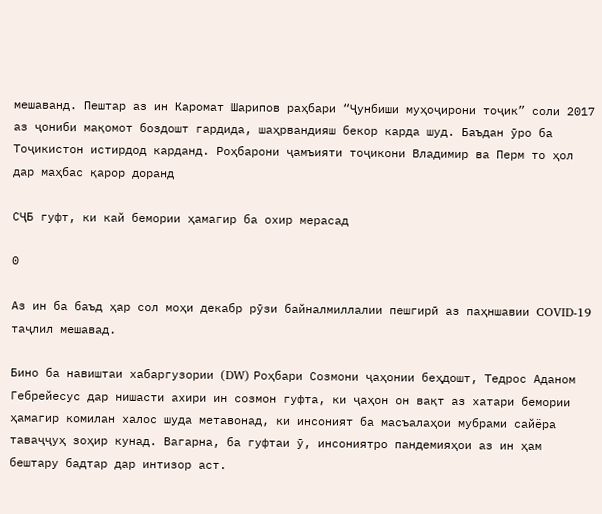мешаванд. Пештар аз ин Каромат Шарипов раҳбари “Ҷунбиши муҳоҷирони тоҷик” соли 2017 аз ҷониби мақомот боздошт гардида, шаҳрвандияш бекор карда шуд. Баъдан ӯро ба Тоҷикистон истирдод карданд. Роҳбарони ҷамъияти тоҷикони Владимир ва Перм то ҳол дар маҳбас қарор доранд

СҶБ гуфт, ки кай бемории ҳамагир ба охир мерасад

0

Аз ин ба баъд ҳар сол моҳи декабр рӯзи байналмиллалии пешгирӣ аз паҳншавии COVID-19 таҷлил мешавад.

Бино ба навиштаи хабаргузории (DW) Роҳбари Созмони ҷаҳонии беҳдошт, Тедрос Аданом Гебрейесус дар нишасти ахири ин созмон гуфта, ки ҷаҳон он вақт аз хатари бемории ҳамагир комилан халос шуда метавонад, ки инсоният ба масъалаҳои мубрами сайёра таваҷҷуҳ зоҳир кунад. Вагарна, ба гуфтаи ӯ, инсониятро пандемияҳои аз ин ҳам бештару бадтар дар интизор аст.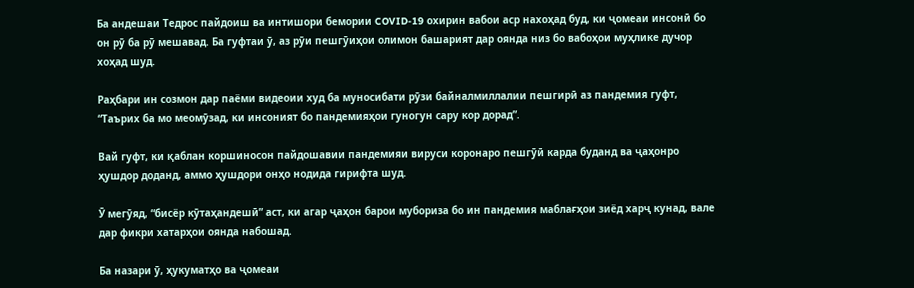Ба андешаи Тедрос пайдоиш ва интишори бемории COVID-19 охирин вабои аср нахоҳад буд, ки ҷомеаи инсонӣ бо он рӯ ба рӯ мешавад. Ба гуфтаи ӯ, аз рӯи пешгӯиҳои олимон башарият дар оянда низ бо вабоҳои муҳлике дучор хоҳад шуд.

Раҳбари ин созмон дар паёми видеоии худ ба муносибати рӯзи байналмиллалии пешгирӣ аз пандемия гуфт, “Таърих ба мо меомӯзад, ки инсоният бо пандемияҳои гуногун сару кор дорад”.

Вай гуфт, ки қаблан коршиносон пайдошавии пандемияи вируси коронаро пешгӯӣ карда буданд ва ҷаҳонро ҳушдор доданд, аммо ҳушдори онҳо нодида гирифта шуд.

Ӯ мегӯяд, “бисёр кӯтаҳандешӣ” аст, ки агар ҷаҳон барои мубориза бо ин пандемия маблағҳои зиёд харҷ кунад, вале дар фикри хатарҳои оянда набошад.

Ба назари ӯ, ҳукуматҳо ва ҷомеаи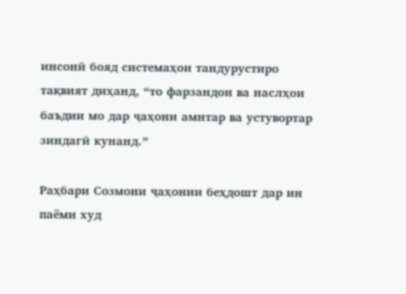инсонӣ бояд системаҳои тандурустиро тақвият диҳанд, “то фарзандон ва наслҳои баъдии мо дар ҷаҳони амнтар ва устувортар зиндагӣ кунанд.”

Раҳбари Созмони ҷаҳонии беҳдошт дар ин паёми худ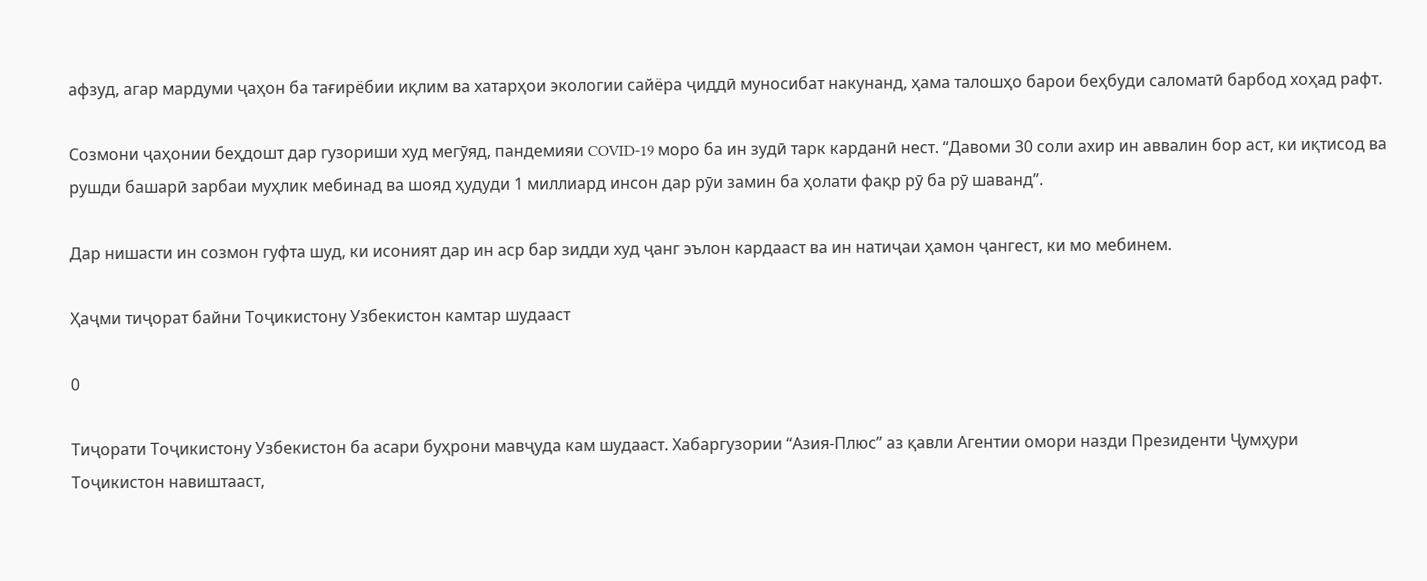афзуд, агар мардуми ҷаҳон ба тағирёбии иқлим ва хатарҳои экологии сайёра ҷиддӣ муносибат накунанд, ҳама талошҳо барои беҳбуди саломатӣ барбод хоҳад рафт.

Созмони ҷаҳонии беҳдошт дар гузориши худ мегӯяд, пандемияи COVID-19 моро ба ин зудӣ тарк карданӣ нест. “Давоми 30 соли ахир ин аввалин бор аст, ки иқтисод ва рушди башарӣ зарбаи муҳлик мебинад ва шояд ҳудуди 1 миллиард инсон дар рӯи замин ба ҳолати фақр рӯ ба рӯ шаванд”.

Дар нишасти ин созмон гуфта шуд, ки исоният дар ин аср бар зидди худ ҷанг эълон кардааст ва ин натиҷаи ҳамон ҷангест, ки мо мебинем.

Ҳаҷми тиҷорат байни Тоҷикистону Узбекистон камтар шудааст

0

Тиҷорати Тоҷикистону Узбекистон ба асари буҳрони мавҷуда кам шудааст. Хабаргузории “Азия-Плюс” аз қавли Агентии омори назди Президенти Ҷумҳури Тоҷикистон навиштааст,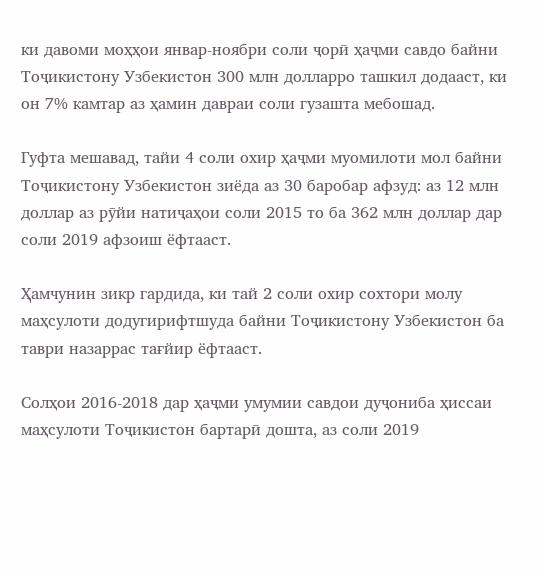ки давоми моҳҳои январ-ноябри соли ҷорӣ ҳаҷми савдо байни Тоҷикистону Узбекистон 300 млн долларро ташкил додааст, ки он 7% камтар аз ҳамин давраи соли гузашта мебошад.

Гуфта мешавад, тайи 4 соли охир ҳаҷми муомилоти мол байни Тоҷикистону Узбекистон зиёда аз 30 баробар афзуд: аз 12 млн доллар аз рӯйи натиҷаҳои соли 2015 то ба 362 млн доллар дар соли 2019 афзоиш ёфтааст.

Ҳамчунин зикр гардида, ки тай 2 соли охир сохтори молу маҳсулоти додугирифтшуда байни Тоҷикистону Узбекистон ба таври назаррас тағйир ёфтааст.

Солҳои 2016-2018 дар ҳаҷми умумии савдои дуҷониба ҳиссаи маҳсулоти Тоҷикистон бартарӣ дошта, аз соли 2019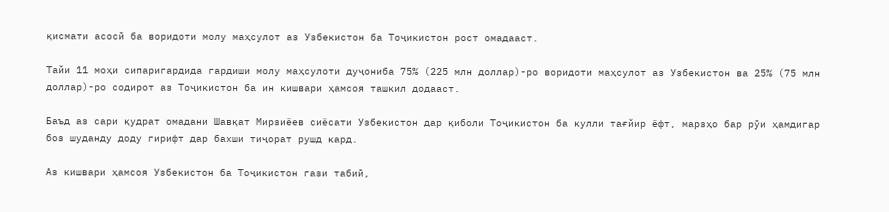қисмати асосӣ ба воридоти молу маҳсулот аз Узбекистон ба Тоҷикистон рост омадааст.

Тайи 11 моҳи сипаригардида гардиши молу маҳсулоти дуҷониба 75% (225 млн доллар)-ро воридоти маҳсулот аз Узбекистон ва 25% (75 млн доллар)-ро содирот аз Тоҷикистон ба ин кишвари ҳамсоя ташкил додааст.

Баъд аз сари қудрат омадани Шавқат Мирзиёев сиёсати Узбекистон дар қиболи Тоҷикистон ба кулли тағйир ёфт, марзҳо бар рӯи ҳамдигар боз шуданду доду гирифт дар бахши тиҷорат рушд кард.

Аз кишвари ҳамсоя Узбекистон ба Тоҷикистон гази табиӣ,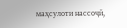маҳсулоти нассоҷӣ,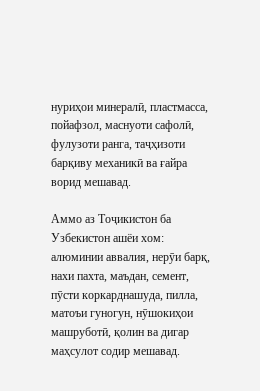нуриҳои минералӣ, пластмасса, пойафзол, маснуоти сафолӣ, фулузоти ранга, таҷҳизоти барқиву механикӣ ва ғайра ворид мешавад.

Аммо аз Тоҷикистон ба Узбекистон ашёи хом: алюминии аввалия, нерӯи барқ, нахи пахта, маъдан, семент, пӯсти коркарднашуда, пилла, матоъи гуногун, нӯшокиҳои машруботӣ, қолин ва дигар маҳсулот содир мешавад.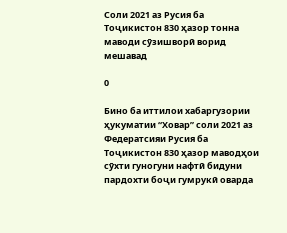Соли 2021 аз Русия ба Тоҷикистон 830 ҳазор тонна маводи сӯзишворӣ ворид мешавад

0

Бино ба иттилои хабаргузории ҳукуматии “Ховар” соли 2021 аз Федератсияи Русия ба Тоҷикистон 830 ҳазор маводҳои сӯхти гуногуни нафтӣ бидуни пардохти боҷи гумрукӣ оварда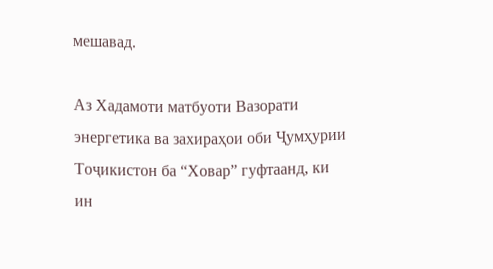мешавад.

Аз Хадамоти матбуоти Вазорати энергетика ва захираҳои оби Ҷумҳурии Тоҷикистон ба “Ховар” гуфтаанд, ки ин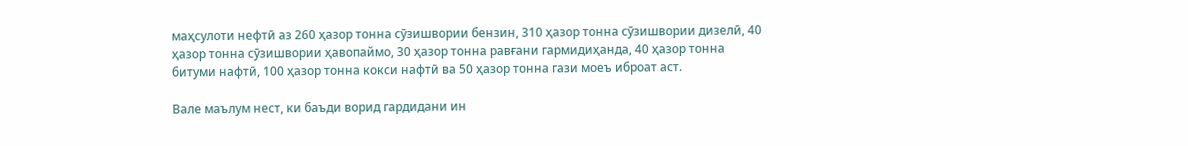маҳсулоти нефтӣ аз 260 ҳазор тонна сӯзишвории бензин, 310 ҳазор тонна сӯзишвории дизелӣ, 40 ҳазор тонна сӯзишвории ҳавопаймо, 30 ҳазор тонна равғани гармидиҳанда, 40 ҳазор тонна битуми нафтӣ, 100 ҳазор тонна кокси нафтӣ ва 50 ҳазор тонна гази моеъ иброат аст.

Вале маълум нест, ки баъди ворид гардидани ин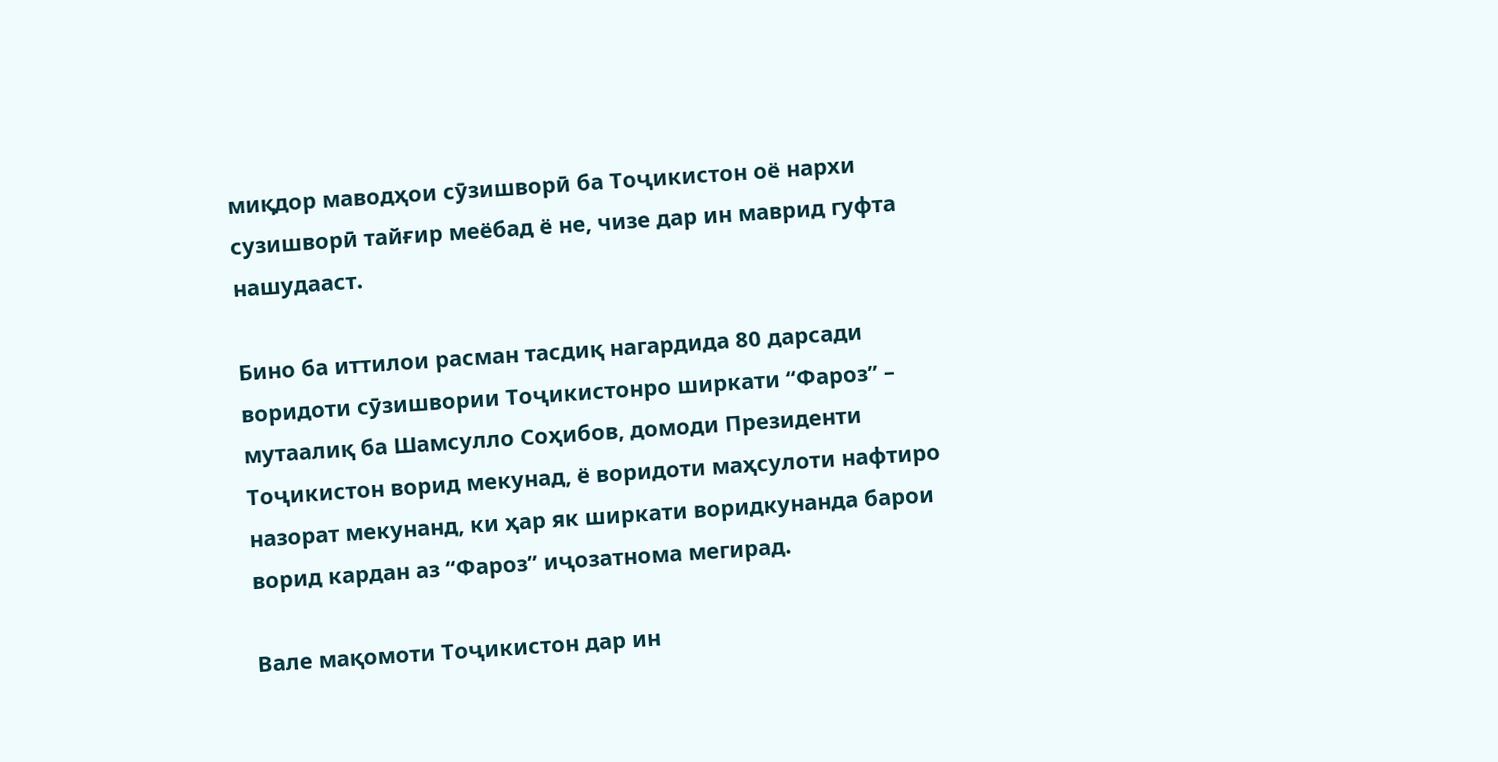миқдор маводҳои сӯзишворӣ ба Тоҷикистон оё нархи сузишворӣ тайғир меёбад ё не, чизе дар ин маврид гуфта нашудааст.

Бино ба иттилои расман тасдиқ нагардида 80 дарсади воридоти сӯзишвории Тоҷикистонро ширкати “Фароз” – мутаалиқ ба Шамсулло Соҳибов, домоди Президенти Тоҷикистон ворид мекунад, ё воридоти маҳсулоти нафтиро назорат мекунанд, ки ҳар як ширкати воридкунанда барои ворид кардан аз “Фароз” иҷозатнома мегирад.

Вале мақомоти Тоҷикистон дар ин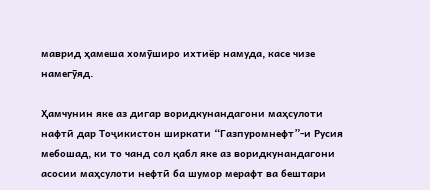маврид ҳамеша хомӯширо ихтиёр намуда, касе чизе намегӯяд.

Ҳамчунин яке аз дигар воридкунандагони маҳсулоти нафтӣ дар Тоҷикистон ширкати “Газпуромнефт”-и Русия мебошад, ки то чанд сол қабл яке аз воридкунандагони асосии маҳсулоти нефтӣ ба шумор мерафт ва бештари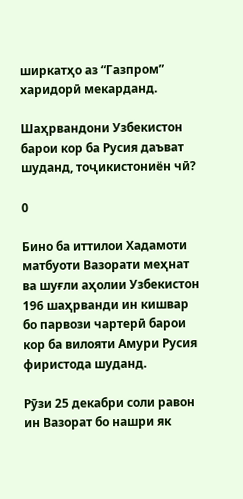ширкатҳо аз “Газпром” харидорӣ мекарданд.

Шаҳрвандони Узбекистон барои кор ба Русия даъват шуданд, тоҷикистониён чӣ?

0

Бино ба иттилои Хадамоти матбуоти Вазорати меҳнат ва шуғли аҳолии Узбекистон 196 шаҳрванди ин кишвар бо парвози чартерӣ барои кор ба вилояти Амури Русия фиристода шуданд.

Рӯзи 25 декабри соли равон ин Вазорат бо нашри як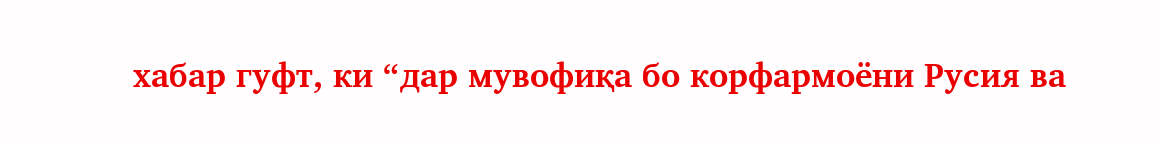хабар гуфт, ки “дар мувофиқа бо корфармоёни Русия ва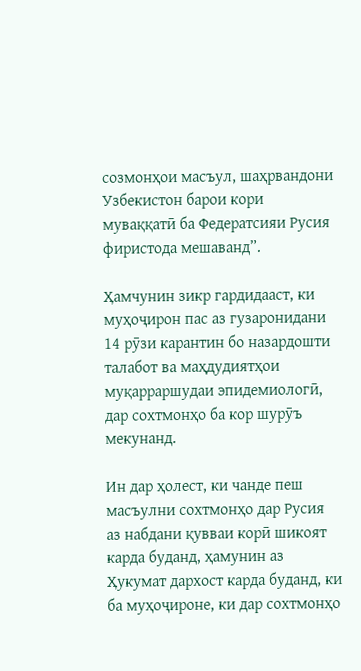созмонҳои масъул, шаҳрвандони Узбекистон барои кори муваққатӣ ба Федератсияи Русия фиристода мешаванд”.

Ҳамчунин зикр гардидааст, ки муҳоҷирон пас аз гузаронидани 14 рӯзи карантин бо назардошти талабот ва маҳдудиятҳои муқарраршудаи эпидемиологӣ, дар сохтмонҳо ба кор шурӯъ мекунанд.

Ин дар ҳолест, ки чанде пеш масъулни сохтмонҳо дар Русия аз набдани қувваи корӣ шикоят карда буданд, ҳамунин аз Ҳукумат дархост карда буданд, ки ба муҳоҷироне, ки дар сохтмонҳо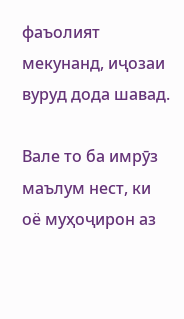фаъолият мекунанд, иҷозаи вуруд дода шавад.

Вале то ба имрӯз маълум нест, ки оё муҳоҷирон аз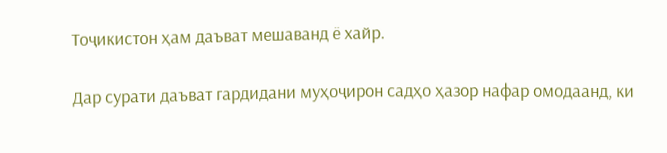Тоҷикистон ҳам даъват мешаванд ё хайр.

Дар сурати даъват гардидани муҳоҷирон садҳо ҳазор нафар омодаанд, ки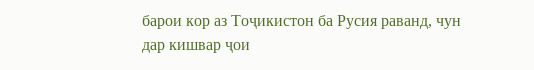барои кор аз Тоҷикистон ба Русия раванд, чун дар кишвар ҷои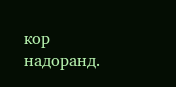кор надоранд.